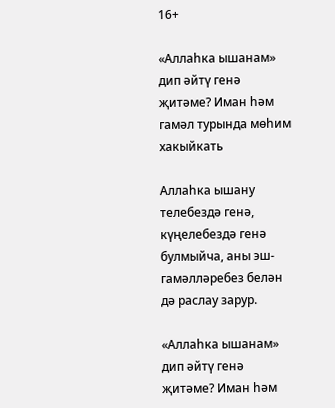16+

«Аллаһка ышанам» дип әйтү генә җитәме? Иман һәм гамәл турында мөһим хакыйкать

Аллаһка ышану телебездә генә, күңелебездә генә булмыйча, аны эш-гамәлләребез белән дә раслау зарур.

«Аллаһка ышанам» дип әйтү генә җитәме? Иман һәм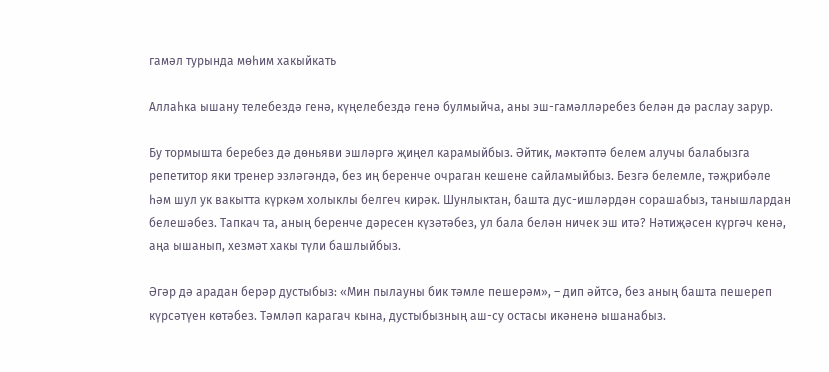гамәл турында мөһим хакыйкать

Аллаһка ышану телебездә генә, күңелебездә генә булмыйча, аны эш-гамәлләребез белән дә раслау зарур.

Бу тормышта беребез дә дөньяви эшләргә җиңел карамыйбыз. Әйтик, мәктәптә белем алучы балабызга репетитор яки тренер эзләгәндә, без иң беренче очраган кешене сайламыйбыз. Безгә белемле, тәҗрибәле һәм шул ук вакытта күркәм холыклы белгеч кирәк. Шунлыктан, башта дус-ишләрдән сорашабыз, танышлардан белешәбез. Тапкач та, аның беренче дәресен күзәтәбез, ул бала белән ничек эш итә? Нәтиҗәсен күргәч кенә, аңа ышанып, хезмәт хакы түли башлыйбыз.

Әгәр дә арадан берәр дустыбыз: «Мин пылауны бик тәмле пешерәм», – дип әйтсә, без аның башта пешереп күрсәтүен көтәбез. Тәмләп карагач кына, дустыбызның аш-су остасы икәненә ышанабыз.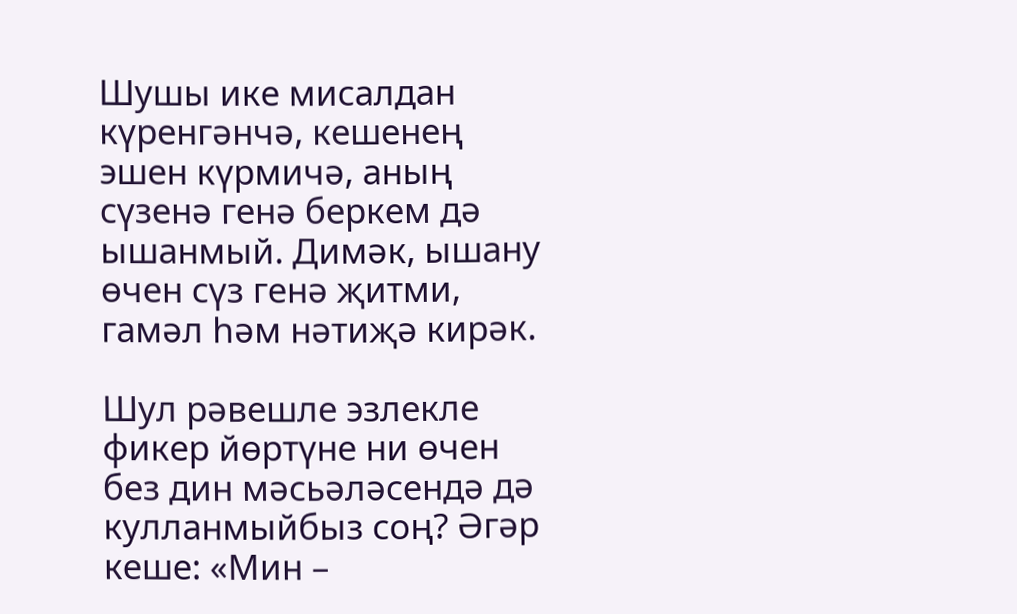Шушы ике мисалдан күренгәнчә, кешенең эшен күрмичә, аның сүзенә генә беркем дә ышанмый. Димәк, ышану өчен сүз генә җитми, гамәл һәм нәтиҗә кирәк.

Шул рәвешле эзлекле фикер йөртүне ни өчен без дин мәсьәләсендә дә кулланмыйбыз соң? Әгәр кеше: «Мин –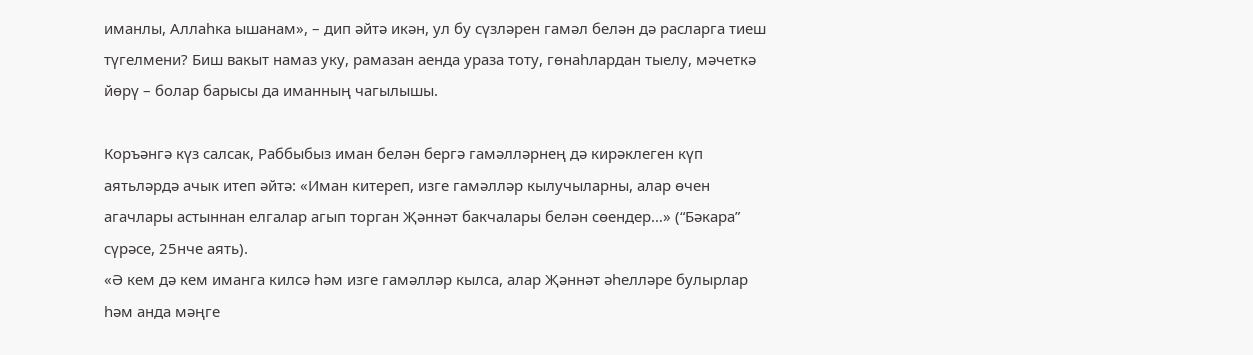иманлы, Аллаһка ышанам», – дип әйтә икән, ул бу сүзләрен гамәл белән дә расларга тиеш түгелмени? Биш вакыт намаз уку, рамазан аенда ураза тоту, гөнаһлардан тыелу, мәчеткә йөрү – болар барысы да иманның чагылышы.

Коръәнгә күз салсак, Раббыбыз иман белән бергә гамәлләрнең дә кирәклеген күп аятьләрдә ачык итеп әйтә: «Иман китереп, изге гамәлләр кылучыларны, алар өчен агачлары астыннан елгалар агып торган Җәннәт бакчалары белән сөендер…» (“Бәкара” сүрәсе, 25нче аять).
«Ә кем дә кем иманга килсә һәм изге гамәлләр кылса, алар Җәннәт әһелләре булырлар һәм анда мәңге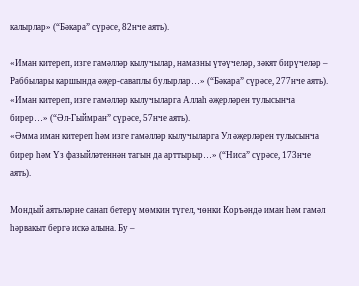калырлар» (“Бәкара” сүрәсе, 82нче аять).

«Иман китереп, изге гамәлләр кылучылар, намазны үтәүчеләр, зәкят бирүчеләр – Раббылары каршында әҗер-саваплы булырлар…» (“Бәкара” сүрәсе, 277нче аять).
«Иман китереп, изге гамәлләр кылучыларга Аллаһ әҗерләрен тулысынча бирер…» (“Әл-Гыймран” сүрәсе, 57нче аять).
«Әмма иман китереп һәм изге гамәлләр кылучыларга Ул әҗерләрен тулысынча бирер һәм Үз фазыйләтеннән тагын да арттырыр…» (“Ниса” сүрәсе, 173нче аять).

Мондый аятьләрне санап бетерү мөмкин түгел, чөнки Коръәндә иман һәм гамәл һәрвакыт бергә искә алына. Бу –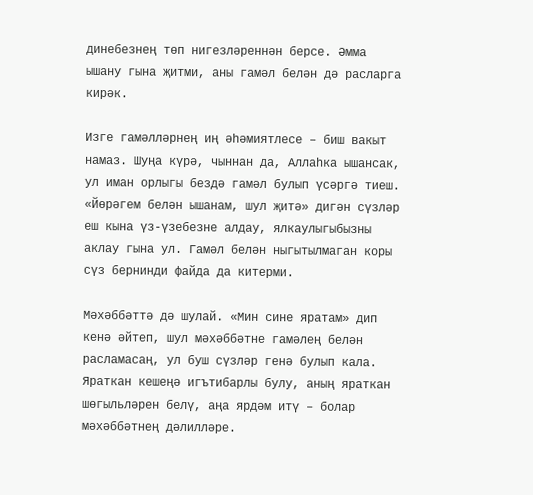динебезнең төп нигезләреннән берсе. Әмма ышану гына җитми, аны гамәл белән дә расларга кирәк.

Изге гамәлләрнең иң әһәмиятлесе – биш вакыт намаз. Шуңа күрә, чыннан да, Аллаһка ышансак, ул иман орлыгы бездә гамәл булып үсәргә тиеш. «Йөрәгем белән ышанам, шул җитә» дигән сүзләр еш кына үз-үзебезне алдау, ялкаулыгыбызны аклау гына ул. Гамәл белән ныгытылмаган коры сүз бернинди файда да китерми.

Мәхәббәттә дә шулай. «Мин сине яратам» дип кенә әйтеп, шул мәхәббәтне гамәлең белән расламасаң, ул буш сүзләр генә булып кала. Яраткан кешеңә игътибарлы булу, аның яраткан шөгыльләрен белү, аңа ярдәм итү – болар мәхәббәтнең дәлилләре.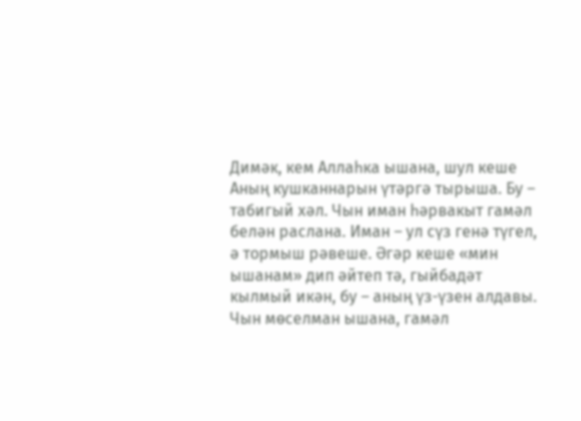Димәк, кем Аллаһка ышана, шул кеше Аның кушканнарын үтәргә тырыша. Бу –  табигый хәл. Чын иман һәрвакыт гамәл белән раслана. Имaн – ул сүз генә түгел, ә тормыш рәвеше. Әгәр кеше «мин ышанам» дип әйтеп тә, гыйбадәт кылмый икән, бу – аның үз-үзен алдавы. Чын мөселман ышана, гамәл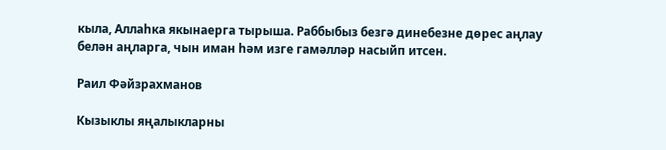кыла, Аллаһка якынаерга тырыша. Раббыбыз безгә динебезне дөрес аңлау белән аңларга, чын иман һәм изге гамәлләр насыйп итсен.

Раил Фәйзрахманов

Кызыклы яңалыкларны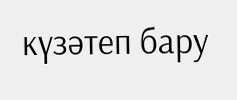күзәтеп бару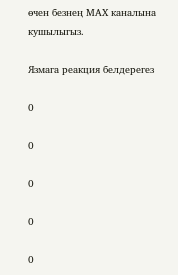өчен безнең МАХ каналына кушылыгыз.

Язмага реакция белдерегез

0

0

0

0

0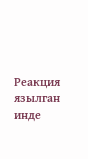Реакция язылган инде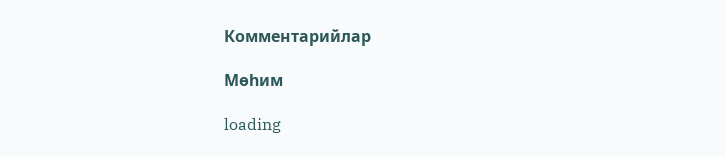Комментарийлар

Мөһим

loading